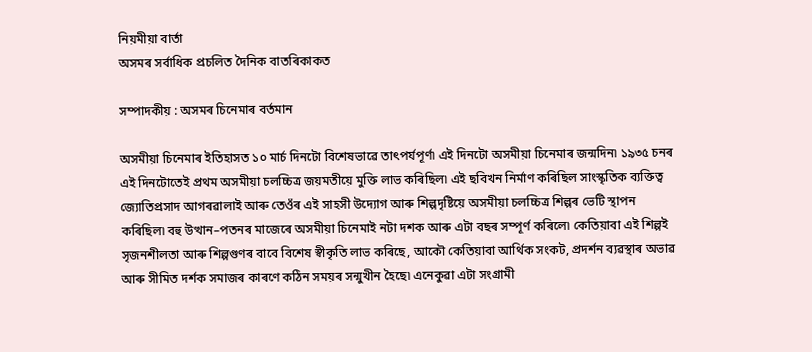নিয়মীয়া বাৰ্তা
অসমৰ সৰ্বাধিক প্ৰচলিত দৈনিক বাতৰিকাকত

সম্পাদকীয় : অসমৰ চিনেমাৰ বর্তমান

অসমীয়া চিনেমাৰ ইতিহাসত ১০ মার্চ দিনটো বিশেষভাৱে তাৎপর্যপূর্ণ৷ এই দিনটো অসমীয়া চিনেমাৰ জন্মদিন৷ ১৯৩৫ চনৰ এই দিনটোতেই প্রথম অসমীয়া চলচ্চিত্র জয়মতীয়ে মুক্তি লাভ কৰিছিল৷ এই ছবিখন নির্মাণ কৰিছিল সাংস্কৃতিক ব্যক্তিত্ব জ্যোতিপ্রসাদ আগৰৱালাই আৰু তেওঁৰ এই সাহসী উদ্যোগ আৰু শিল্পদৃষ্টিয়ে অসমীয়া চলচ্চিত্র শিল্পৰ ভেটি স্থাপন কৰিছিল৷ বহু উত্থান–পতনৰ মাজেৰে অসমীয়া চিনেমাই নটা দশক আৰু এটা বছৰ সম্পূর্ণ কৰিলে৷ কেতিয়াবা এই শিল্পই সৃজনশীলতা আৰু শিল্পগুণৰ বাবে বিশেষ স্বীকৃতি লাভ কৰিছে, আকৌ কেতিয়াবা আর্থিক সংকট, প্রদর্শন ব্যৱস্থাৰ অভাৱ আৰু সীমিত দর্শক সমাজৰ কাৰণে কঠিন সময়ৰ সন্মুখীন হৈছে৷ এনেকুৱা এটা সংগ্রামী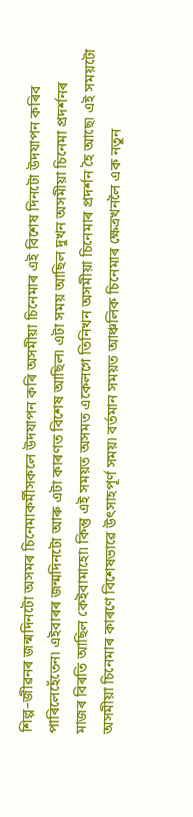শিল্প–জীৱনৰ জন্মদিনটো অসমৰ চিনেমাকর্মীসকলে উদযাপন কৰি অসমীয়া চিনেমাৰ এই বিশেষ দিনটো উদযাপন কৰিব পাৰিলেহেঁতেন৷ এইবাৰৰ জন্মদিনটো আৰু এটা কাৰণত বিশেষ আছিল৷ এটা সময় আছিল দুখন অসমীয়া চিনেমা প্রদর্শনৰ মাজৰ বিৰতি আছিল কেইবামাহো৷ কিন্তু এই সময়ত অসমত একেলগে তিনিখন অসমীয়া চিনেমাৰ প্রদর্শন হৈ আছে৷ এই সময়টো অসমীয়া চিনেমাৰ কাৰণে বিশেষভাৱে উৎসাহপূর্ণ সময়৷ বর্তমান সময়ত আঞ্চলিক চিনেমাৰ ক্ষেত্রখনলৈ এক নতুন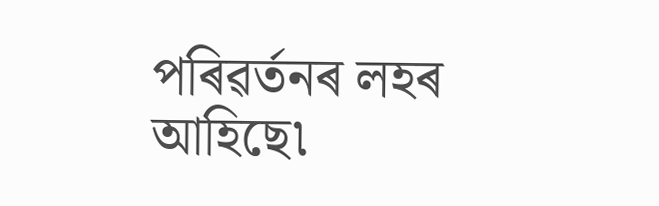পৰিৱর্তনৰ লহৰ আহিছে৷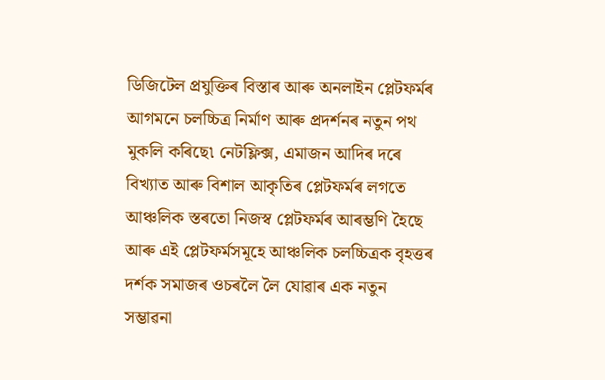ডিজিটেল প্রযুক্তিৰ বিস্তাৰ আৰু অনলাইন প্লেটফর্মৰ আগমনে চলচ্চিত্র নির্মাণ আৰু প্রদর্শনৰ নতুন পথ মুকলি কৰিছে৷ নেটফ্লিক্স, এমাজন আদিৰ দৰে বিখ্যাত আৰু বিশাল আকৃতিৰ প্লেটফর্মৰ লগতে আঞ্চলিক স্তৰতো নিজস্ব প্লেটফর্মৰ আৰম্ভণি হৈছে আৰু এই প্লেটফর্মসমূহে আঞ্চলিক চলচ্চিত্রক বৃহত্তৰ দর্শক সমাজৰ ওচৰলৈ লৈ যোৱাৰ এক নতুন সম্ভাৱনা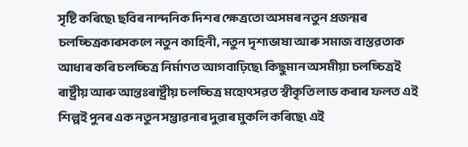সৃষ্টি কৰিছে৷ ছবিৰ নান্দনিক দিশৰ ক্ষেত্রতো অসমৰ নতুন প্রজন্মৰ চলচ্চিত্রকাৰসকলে নতুন কাহিনী, নতুন দৃশ্যভাষা আৰু সমাজ বাস্তৱতাক আধাৰ কৰি চলচ্চিত্র নির্মাণত আগবাঢ়িছে৷ কিছুমান অসমীয়া চলচ্চিত্রই ৰাষ্ট্রীয় আৰু আন্তঃৰাষ্ট্রীয় চলচ্চিত্র মহোৎসৱত স্বীকৃতি লাভ কৰাৰ ফলত এই শিল্পই পুনৰ এক নতুন সম্ভাৱনাৰ দুৱাৰ মুকলি কৰিছে৷ এই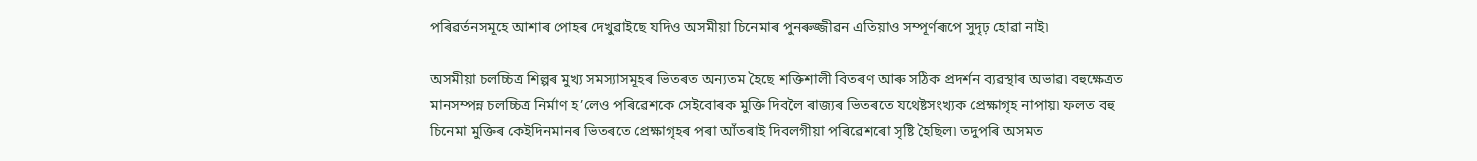পৰিৱর্তনসমূহে আশাৰ পোহৰ দেখুৱাইছে যদিও অসমীয়া চিনেমাৰ পুনৰুজ্জীৱন এতিয়াও সম্পূর্ণৰূপে সুদৃঢ় হোৱা নাই৷

অসমীয়া চলচ্চিত্র শিল্পৰ মুখ্য সমস্যাসমূহৰ ভিতৰত অন্যতম হৈছে শক্তিশালী বিতৰণ আৰু সঠিক প্রদর্শন ব্যৱস্থাৰ অভাৱ৷ বহুক্ষেত্রত মানসম্পন্ন চলচ্চিত্র নির্মাণ হ’লেও পৰিৱেশকে সেইবোৰক মুক্তি দিবলৈ ৰাজ্যৰ ভিতৰতে যথেষ্টসংখ্যক প্রেক্ষাগৃহ নাপায়৷ ফলত বহু চিনেমা মুক্তিৰ কেইদিনমানৰ ভিতৰতে প্রেক্ষাগৃহৰ পৰা আঁতৰাই দিবলগীয়া পৰিৱেশৰো সৃষ্টি হৈছিল৷ তদুপৰি অসমত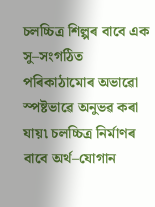চলচ্চিত্র শিল্পৰ বাবে এক সু–সংগঠিত পৰিকাঠামোৰ অভাৱো স্পষ্টভাৱে অনুভৱ কৰা যায়৷ চলচ্চিত্র নির্মাণৰ বাবে অর্থ–যোগান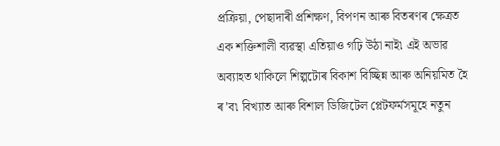প্রক্রিয়া, পেছাদাৰী প্রশিক্ষণ, বিপণন আৰু বিতৰণৰ ক্ষেত্রত এক শক্তিশালী ব্যৱস্থা এতিয়াও গঢ়ি উঠা নাই৷ এই অভাৱ অব্যাহত থাকিলে শিল্পটোৰ বিকাশ বিচ্ছিন্ন আৰু অনিয়মিত হৈ ৰ’ব৷ বিখ্যাত আৰু বিশাল ডিজিটেল প্লেটফর্মসমূহে নতুন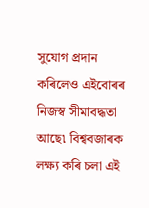সুযোগ প্রদান কৰিলেও এইবোৰৰ নিজস্ব সীমাবদ্ধতা আছে৷ বিশ্ববজাৰক লক্ষ্য কৰি চলা এই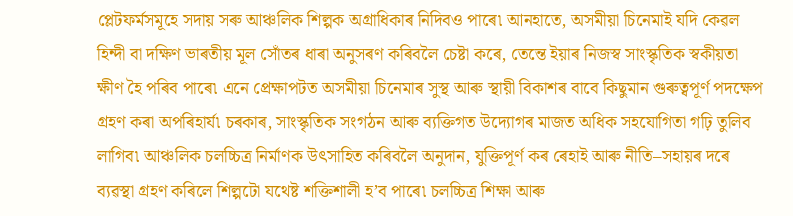প্লেটফর্মসমূহে সদায় সৰু আঞ্চলিক শিল্পক অগ্রাধিকাৰ নিদিবও পাৰে৷ আনহাতে, অসমীয়া চিনেমাই যদি কেৱল হিন্দী বা দক্ষিণ ভাৰতীয় মূল সোঁতৰ ধাৰা অনুসৰণ কৰিবলৈ চেষ্টা কৰে, তেন্তে ইয়াৰ নিজস্ব সাংস্কৃতিক স্বকীয়তা ক্ষীণ হৈ পৰিব পাৰে৷ এনে প্রেক্ষাপটত অসমীয়া চিনেমাৰ সুস্থ আৰু স্থায়ী বিকাশৰ বাবে কিছুমান গুৰুত্বপূর্ণ পদক্ষেপ গ্রহণ কৰা অপৰিহার্য৷ চৰকাৰ, সাংস্কৃতিক সংগঠন আৰু ব্যক্তিগত উদ্যোগৰ মাজত অধিক সহযোগিতা গঢ়ি তুলিব লাগিব৷ আঞ্চলিক চলচ্চিত্র নির্মাণক উৎসাহিত কৰিবলৈ অনুদান, যুক্তিপূর্ণ কৰ ৰেহাই আৰু নীতি–সহায়ৰ দৰে ব্যৱস্থা গ্রহণ কৰিলে শিল্পটো যথেষ্ট শক্তিশালী হ’ব পাৰে৷ চলচ্চিত্র শিক্ষা আৰু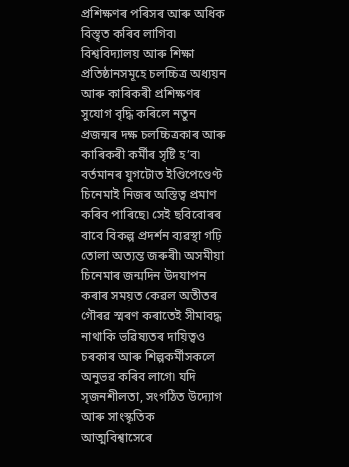প্রশিক্ষণৰ পৰিসৰ আৰু অধিক বিস্তৃত কৰিব লাগিব৷ বিশ্ববিদ্যালয় আৰু শিক্ষা প্রতিষ্ঠানসমূহে চলচ্চিত্র অধ্যয়ন আৰু কাৰিকৰী প্রশিক্ষণৰ সুযোগ বৃদ্ধি কৰিলে নতুন প্রজন্মৰ দক্ষ চলচ্চিত্রকাৰ আৰু কাৰিকৰী কর্মীৰ সৃষ্টি হ’ব৷ বর্তমানৰ যুগটোত ইণ্ডিপেণ্ডেণ্ট চিনেমাই নিজৰ অস্তিত্ব প্রমাণ কৰিব পাৰিছে৷ সেই ছবিবোৰৰ বাবে বিকল্প প্রদর্শন ব্যৱস্থা গঢ়ি তোলা অত্যন্ত জৰুৰী৷ অসমীয়া চিনেমাৰ জন্মদিন উদযাপন কৰাৰ সময়ত কেৱল অতীতৰ গৌৰৱ স্মৰণ কৰাতেই সীমাবদ্ধ নাথাকি ভৱিষ্যতৰ দায়িত্বও চৰকাৰ আৰু শিল্পকর্মীসকলে অনুভৱ কৰিব লাগে৷ যদি সৃজনশীলতা, সংগঠিত উদ্যোগ আৰু সাংস্কৃতিক আত্মবিশ্বাসেৰে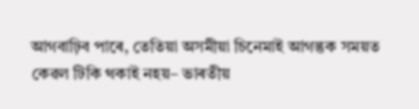আগবাঢ়িব পাৰে, তেতিয়া অসমীয়া চিনেমাই আগন্তুক সময়ত কেৱল টিকি থকাই নহয়– ভাৰতীয়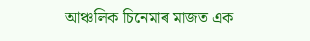আঞ্চলিক চিনেমাৰ মাজত এক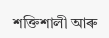শক্তিশালী আৰু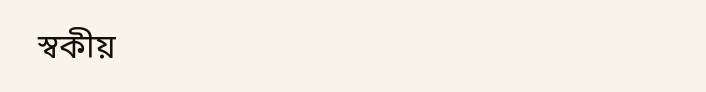স্বকীয়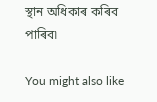স্থান অধিকাৰ কৰিব পাৰিব৷

You might also like